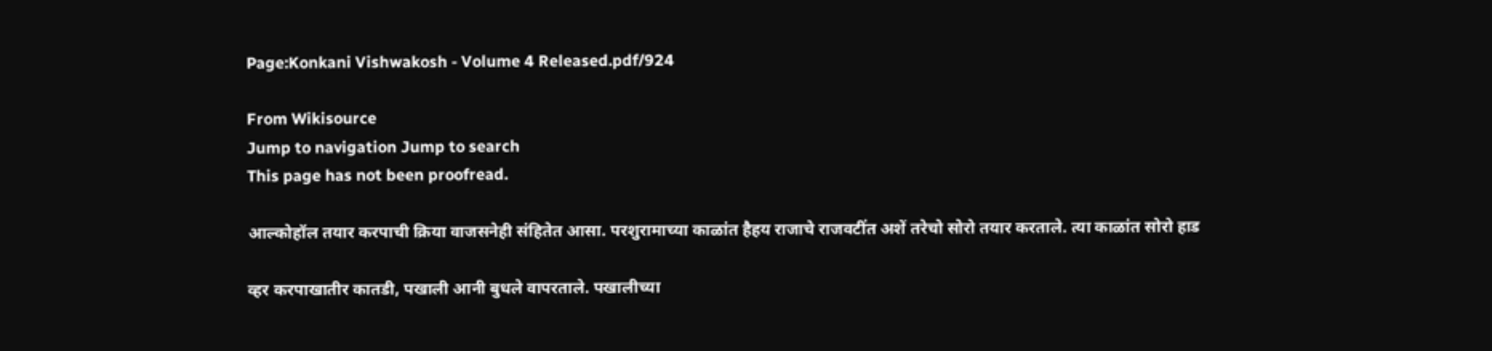Page:Konkani Vishwakosh - Volume 4 Released.pdf/924

From Wikisource
Jump to navigation Jump to search
This page has not been proofread.

आल्कोहॉल तयार करपाची क्रिया वाजसनेही संहितेत आसा. परशुरामाच्या काळांत हैहय राजाचे राजवटींत अशें तरेचो सोरो तयार करताले. त्या काळांत सोरो हाड

व्हर करपाखातीर कातडी, पखाली आनी बुधले वापरताले. पखालीच्या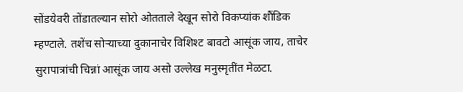सोंडयेवरी तोंडातल्यान सोरो ओतताले देखून सोरो विकप्यांक शौंडिक म्हण्टाले. तशेंच सोऱ्याच्या दुकानाचेर विशिश्ट बावटो आसूंक जाय, ताचेर सुरापात्रांची चिन्नां आसूंक जाय असो उल्लेख मनुस्मृतींत मेळटा.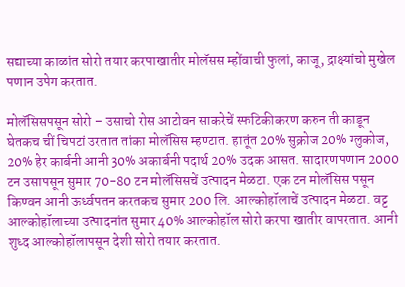सद्याच्या काळांत सोरो तयार करपाखातीर मोलॅसस म्होंवाची फुलां, काजू, द्राक्ष्यांचो मुखेल पणान उपेग करतात.

मोलॅसिसपसून सोरो – उसाचो रोस आटोवन साकरेचें स्फटिकीकरण करुन ती काडून घेतकच चीं चिपटां उरतात तांका मोलॅसिस म्हण्टात. हातूंत 20% सुक्रोज 20% ग्लुकोज, 20% हेर कार्बनी आनी 30% अकार्बनी पदार्थ 20% उदक आसत. सादारणपणान 2000 टन उसापसून सुमार 70-80 टन मोलॅसिसचें उत्पादन मेळटा. एक टन मोलॅसिस पसून किण्वन आनी ऊर्ध्वपतन करतकच सुमार 200 लि. आल्कोहॉलाचें उत्पादन मेळटा. वट्ट आल्कोहॉलाच्या उत्पादनांत सुमार 40% आल्कोहॉल सोरो करपा खातीर वापरतात. आनी शुध्द आल्कोहॉलापसून देशी सोरो तयार करतात.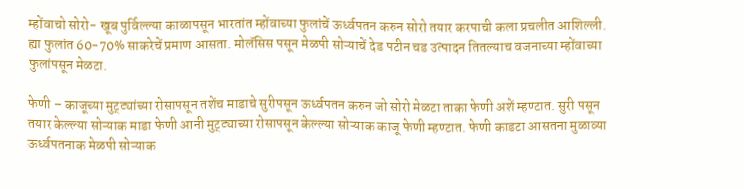म्होंवाचो सोरो- खूब पुर्विल्ल्या काळापसून भारतांत म्होंवाच्या फुलांचें ऊर्ध्वपतन करुन सोरो तयार करपाची कला प्रचलीत आशिल्ली. ह्या फुलांत 60-70% साकरेचें प्रमाण आसता. मोलॅसिस पसून मेळपी सोऱ्याचें देड पटीन चड उत्पादन तितल्याच वजनाच्या म्होंवाच्या फुलांपसून मेळटा.

फेणी – काजूच्या मुट्ट्यांच्या रोसापसून तशेंच माडाचे सुरीपसून ऊर्ध्वपतन करुन जो सोरो मेळटा ताका फेणी अशें म्हण्टात. सुरी पसून तयार केल्ल्या सोऱ्याक माडा फेणी आनी मुट्ट्याच्या रोसापसून केल्ल्या सोऱ्याक काजू फेणी म्हण्टात. फेणी काडटा आसतना मुळाव्या ऊर्ध्वपतनाक मेळपी सोऱ्याक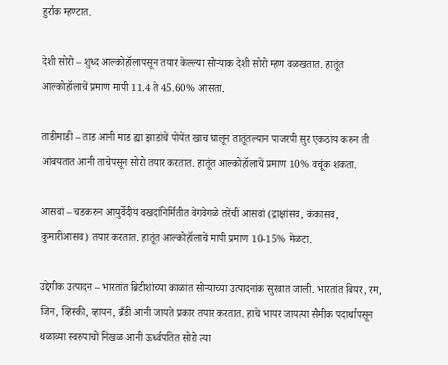हुर्राक म्हण्टात.

देशी सोरो – शुध्द आल्कोहॉलापसून तयार केल्ल्या सोऱ्याक देशी सोरो म्हण वळखतात. हातूंत आल्कोहॉलाचें प्रमाण मापी 11.4 ते 45.60% आसता.

ताडीमाडी – ताड आनी माड ह्या झाडांचें पोंयेंत खाच घालून तातूंतल्यान पाजरपी सुर एकठांय करुन ती आंबयतात आनी ताचेपसून सोरो तयार करतात. हातूंत आल्कोहॉलाचें प्रमाण 10% वचूंक शकता.

आसवां – चडकरुन आयुर्वेदीय वखदांनिर्मितीत वेगवेगळे तरेंचीं आसवां (द्राक्षांसव, कंकासव, कुमारीआसव) तयार करतात. हातूंत आल्कोहॉलाचें मापी प्रमाण 10-15% मेळटा.

उद्देगीक उत्पादन – भारतांत ब्रिटीशांच्या काळांत सोऱ्याच्या उत्पादनांक सुरवात जाली. भारतांत बियर, रम, जिन, व्हिस्की, व्हायन, ब्रँडी आनी जायते प्रकार तयार करतात. हाचे भायर जायत्या सैमीक पदार्थापसून थळाव्या स्वरुपाचो निखळ आनी ऊर्ध्वपतित सोरो त्या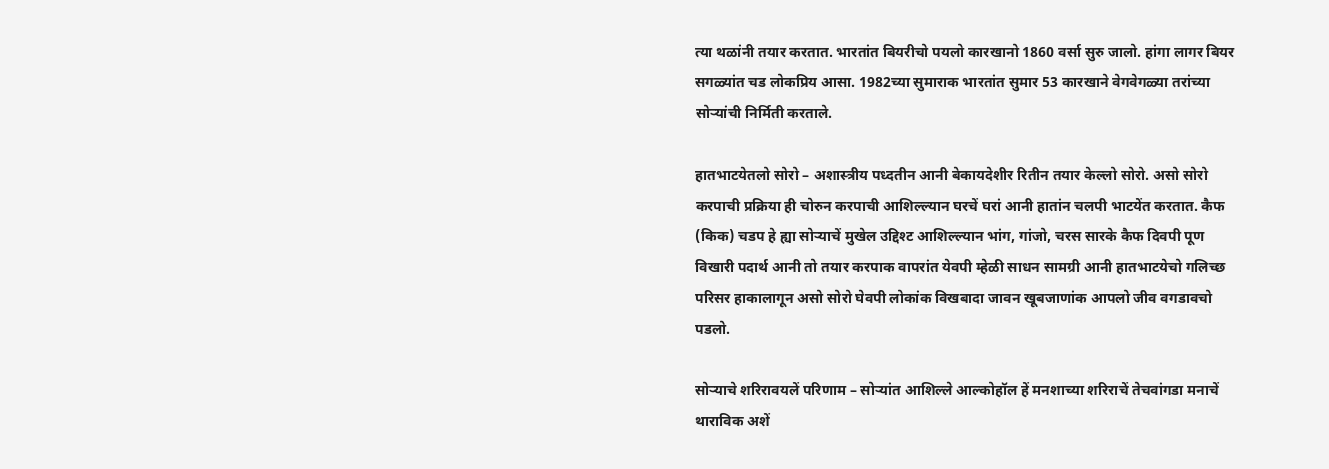त्या थळांनी तयार करतात. भारतांत बियरीचो पयलो कारखानो 1860 वर्सा सुरु जालो. हांगा लागर बियर सगळ्यांत चड लोकप्रिय आसा. 1982च्या सुमाराक भारतांत सुमार 53 कारखाने वेगवेगळ्या तरांच्या सोऱ्यांची निर्मिती करताले.

हातभाटयेतलो सोरो – अशास्त्रीय पध्दतीन आनी बेकायदेशीर रितीन तयार केल्लो सोरो. असो सोरो करपाची प्रक्रिया ही चोरुन करपाची आशिल्ल्यान घरचें घरां आनी हातांन चलपी भाटयेंत करतात. कैफ (किक) चडप हे ह्या सोऱ्याचें मुखेल उद्दिश्ट आशिल्ल्यान भांग, गांजो, चरस सारके कैफ दिवपी पूण विखारी पदार्थ आनी तो तयार करपाक वापरांत येवपी म्हेळी साधन सामग्री आनी हातभाटयेचो गलिच्छ परिसर हाकालागून असो सोरो घेवपी लोकांक विखबादा जावन खूबजाणांक आपलो जीव वगडावचो पडलो.

सोऱ्याचे शरिरावयलें परिणाम – सोऱ्यांत आशिल्ले आल्कोहॉल हें मनशाच्या शरिराचें तेचवांगडा मनाचें थाराविक अशें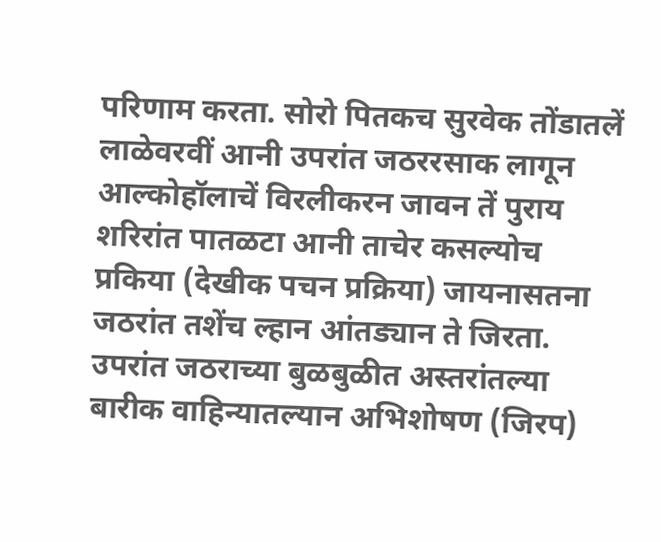परिणाम करता. सोरो पितकच सुरवेक तोंडातलें लाळेवरवीं आनी उपरांत जठररसाक लागून आल्कोहॉलाचें विरलीकरन जावन तें पुराय शरिरांत पातळटा आनी ताचेर कसल्योच प्रकिया (देखीक पचन प्रक्रिया) जायनासतना जठरांत तशेंच ल्हान आंतड्यान ते जिरता. उपरांत जठराच्या बुळबुळीत अस्तरांतल्या बारीक वाहिन्यातल्यान अभिशोषण (जिरप)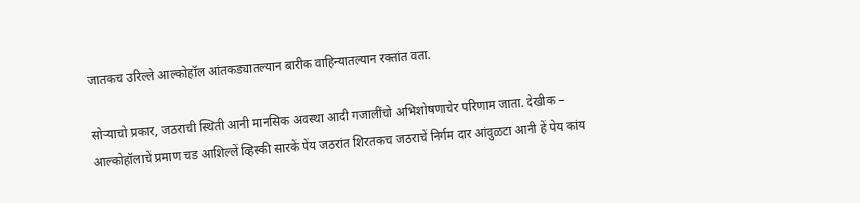जातकच उरिल्ले आल्कोहॉल आंतकड्यातल्यान बारीक वाहिन्यातल्यान रक्तांत वता.

सोऱ्याचो प्रकार, जठराची स्थिती आनी मानसिक अवस्था आदी गजालींचो अभिशोषणाचेर परिणाम जाता. देखीक – आल्कोहॉलाचें प्रमाण चड आशिल्लें व्हिस्की सारकें पेंय जठरांत शिरतकच जठराचें निर्गम दार आंवुळटा आनी हें पेय कांय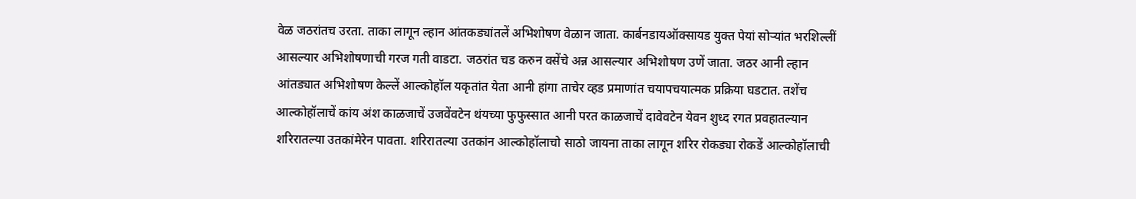वेळ जठरांतच उरता. ताका लागून ल्हान आंतकड्यांतलें अभिशोषण वेळान जाता. कार्बनडायऑक्सायड युक्त पेयां सोऱ्यांत भरशिल्लीं आसल्यार अभिशोषणाची गरज गती वाडटा. जठरांत चड करुन वसेंचे अन्न आसल्यार अभिशोषण उणें जाता. जठर आनी ल्हान आंतड्यात अभिशोषण केल्लें आल्कोहॉल यकृतांत येता आनी हांगा ताचेर व्हड प्रमाणांत चयापचयात्मक प्रक्रिया घडटात. तशेंच आल्कोहॉलाचें कांय अंश काळजाचें उजवेंवटेन थंयच्या फुफुस्सात आनी परत काळजाचें दावेवटेन येवन शुध्द रगत प्रवहातल्यान शरिरातल्या उतकांमेरेन पावता. शरिरातल्या उतकांन आल्कोहॉलाचो साठो जायना ताका लागून शरिर रोकड्या रोकडें आल्कोहॉलाची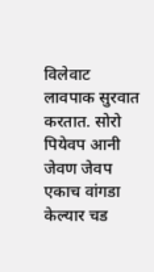विलेवाट लावपाक सुरवात करतात. सोरो पियेवप आनी जेवण जेवप एकाच वांगडा केल्यार चड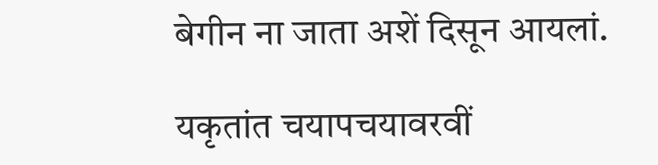बेगीन ना जाता अशें दिसून आयलां.

यकृतांत चयापचयावरवीं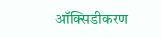ऑक्सिडीकरण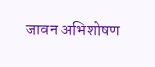जावन अभिशोषण